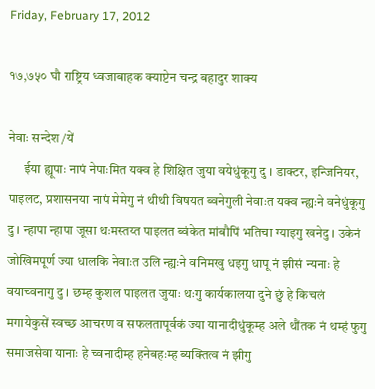Friday, February 17, 2012

१७,७५० घौ राष्ट्रिय ध्वजाबाहक क्याप्टेन चन्द्र बहादुर शाक्य

नेवाः सन्देश /यें
      ईया ह्यूपाः नापं नेपाःमित यक्व हे शिक्षित जुया वयेधुंकूगु दु । डाक्टर, इन्जिनियर, पाइलट, प्रशासनया नापं मेमेगु नं थीथी विषयत ब्वनेगुली नेवाःत यक्व न्ह्यःने वनेधुंकूगु दु । न्हापा न्हापा जूसा थःमस्तय्त पाइलत ब्वंकेत मांबौपिं भतिचा ग्याइगु खनेदु । उकेनं जोखिमपूर्ण ज्या धालकि नेवाःत उलि न्ह्यःने वनिमखु धइगु धापू नं झीसं न्यनाः हे वयाच्वनागु दु । छम्ह कुशल पाइलत जुयाः थःगु कार्यकालया दुने छुं हे किचलं मगायेकुसें स्वच्छ आचरण व सफलतापूर्वकं ज्या यानादीधुंकूम्ह अले थौंतक नं थम्हं फुगु समाजसेवा यानाः हे च्वनादीम्ह हनेबहःम्ह ब्यक्तित्व नं झीगु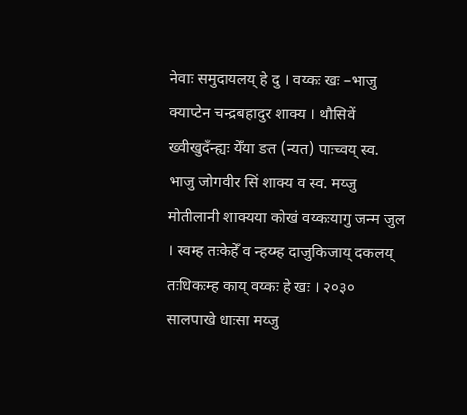नेवाः समुदायलय् हे दु । वय्कः खः –भाजु क्याप्टेन चन्द्रबहादुर शाक्य । थौसिवें ख्वीखुदँन्ह्यः येँया ङत (न्यत) पाःच्वय् स्व. भाजु जोगवीर सिं शाक्य व स्व. मय्जु  मोतीलानी शाक्यया कोखं वय्कःयागु जन्म जुल । स्वम्ह तःकेहेँ व न्हय्म्ह दाजुकिजाय् दकलय् तःधिकःम्ह काय् वय्कः हे खः । २०३० सालपाखे धाःसा मय्जु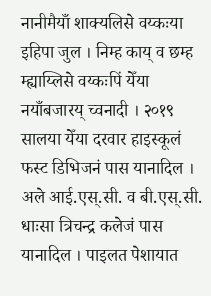नानीमैयाँ शाक्यलिसे वय्कःया इहिपा जुल । निम्ह काय् व छम्ह म्ह्याय्लिसे वय्कःपिं येँया नयाँबजारय् च्वनादी । २०१९ सालया येँया दरवार हाइस्कूलं फस्ट डिभिजनं पास यानादिल । अले आई.एस्.सी. व बी.एस्.सी. धाःसा त्रिचन्द्र कलेजं पास यानादिल । पाइलत पेशायात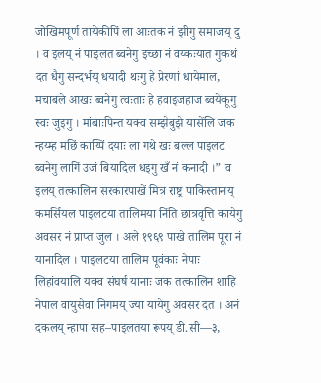जोखिमपूर्ण तायेकीपिं ला आःतक नं झीगु समाजय् दु । व इलय् नं पाइलत ब्वनेगु इच्छा नं वय्कःयात गुकथं दत धैगु सन्दर्भय् धयादी थःगु हे प्रेरणां धायेमाल, मचाबले आखः ब्वनेगु त्वःताः हे हवाइजहाज ब्वयेकूगु स्वः जुइगु । मांबाःपिन्त यक्व सम्झेबुझे यासेंलि जक न्हय्म्ह मछिं काय्पिं दयाः ला गथे खः बल्ल पाइलट ब्वनेगु लागिं उजं बियादिल धइगु खँ नं कनादी ।” व इलय् तत्कालिन सरकारपाखें मित्र राष्ट्र पाकिस्तानय् कमर्सियल पाइलटया तालिमया निंति छात्रवृत्ति कायेगु अवसर नं प्राप्त जुल । अले १९६९ पाखे तालिम पूरा नं यानादिल । पाइलटया तालिम पूवंकाः नेपाः लिहांवयालि यक्व संघर्ष यानाः जक तत्कालिन शाहि नेपाल वायुसेवा निगमय् ज्या यायेगु अवसर दत । अनं दकलय् न्हापा सह–पाइलतया रूपय् डी.सी—३,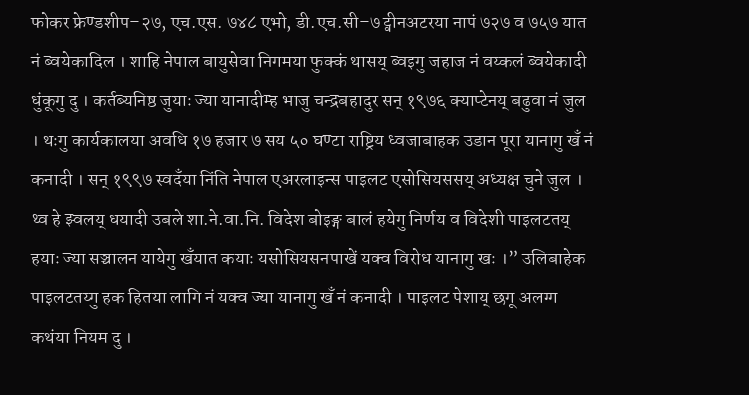फोकर फ्रेण्डशीप–२७, एच.एस. ७४८ एभो, डी.एच.सी–७ ट्वीनअटरया नापं ७२७ व ७५७ यात नं ब्वयेकादिल । शाहि नेपाल बायुसेवा निगमया फुक्कं थासय् ब्वइगु जहाज नं वय्कलं ब्वयेकादी धुंकूगु दु । कर्तब्यनिष्ठ जुयाः ज्या यानादीम्ह भाजु चन्द्रबहादुर सन् १९७६ क्याप्टेनय् बढुवा नं जुल । थःगु कार्यकालया अवधि १७ हजार ७ सय ५० घण्टा राष्ट्रिय ध्वजाबाहक उडान पूरा यानागु खँ नं कनादी । सन् १९९७ स्वदँया निंति नेपाल एअरलाइन्स पाइलट एसोसियससय् अध्यक्ष चुने जुल । थ्व हे झ्वलय् धयादी उबले शा.ने.वा.नि. विदेश बोइङ्ग बालं हयेगु निर्णय व विदेशी पाइलटतय् हयाः ज्या सञ्चालन यायेगु खँयात कयाः यसोसियसनपाखें यक्व विरोध यानागु खः ।” उलिबाहेक पाइलटतय्गु हक हितया लागि नं यक्व ज्या यानागु खँ नं कनादी । पाइलट पेशाय् छगू अलग्ग कथंया नियम दु ।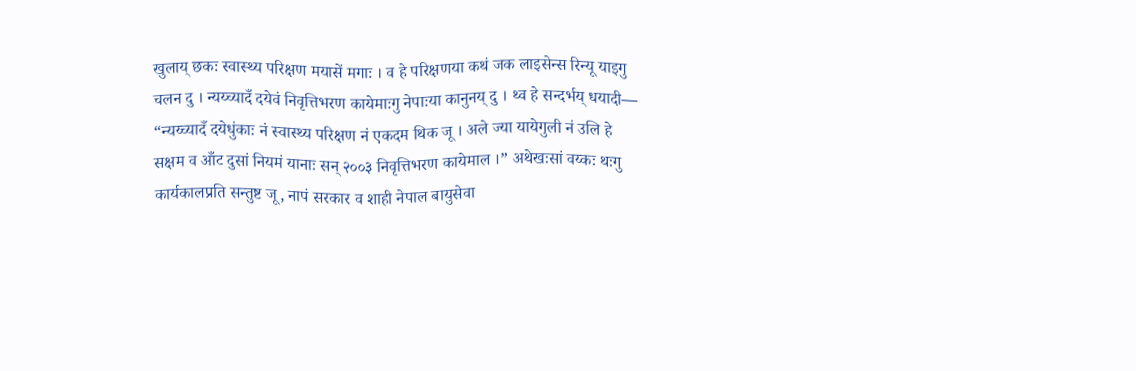खुलाय् छकः स्वास्थ्य परिक्षण मयासें मगाः । व हे परिक्षणया कथं जक लाइसेन्स रिन्यू याइगु चलन दु । न्यय्च्यादँ दयेवं निवृत्तिभरण कायेमाःगु नेपाःया कानुनय् दु । थ्व हे सन्दर्भय् धयादी— “न्यय्च्यादँ दयेधुंकाः नं स्वास्थ्य परिक्षण नं एकदम थिक जू । अले ज्या यायेगुली नं उलि हे सक्षम व आँट दुसां नियमं यानाः सन् २००३ निवृत्तिभरण कायेमाल ।” अथेखःसां वय्कः थःगु कार्यकालप्रति सन्तुष्ट जू, नापं सरकार व शाही नेपाल बायुसेवा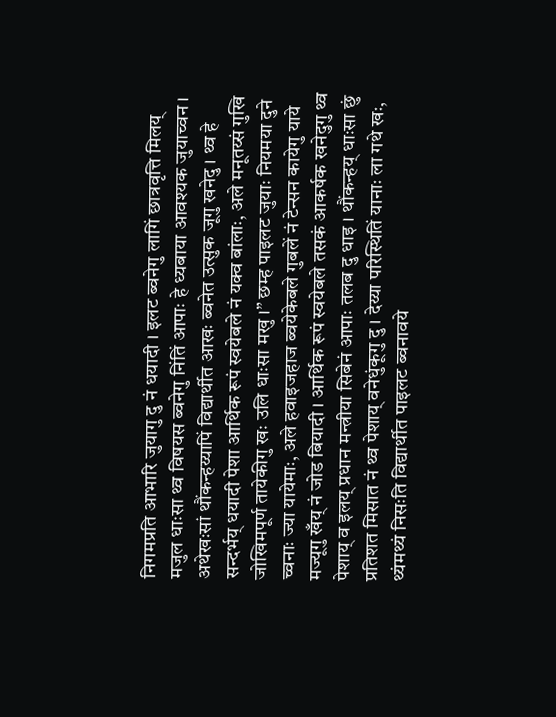निगमप्रति आभारि जुयागु दु नं धयादी । इलट ब्वनेगु लागिं छात्रवृत्ति मिलय् मजुल धाःसा थ्व विषयस ब्वनेगु निंतिं आपाः हे ध्यबाया आवश्यक जुयाच्वन । अथेखःसां थौंकन्हय्यापिं विद्यार्थीत आखः ब्वनेत उत्सुक जूगु खनेदु । थ्व हे सन्दर्भय् धयादी पेशा आर्थिक रूपं स्वयेबले नं यक्व बांलाः, अले मनूतय्सं गुखि जोखिमपूर्ण तायेकीगु खः उलि धाःसा मखु ।” छम्ह पाइलट जुयाः नियमया दुने च्वनाः ज्या यायेमाः, अले हवाइजहाज ब्वयेकेबले गुबलें नं टेन्सन कायेगु याये मज्यूगु खँय् नं जोड बियादी । आर्थिक रूपं स्वयेबले तसकं आकर्षक खनेदुगु थ्व पेशाय् व इलय् प्रधान मन्त्रीया सिबेनं आपाः तलब दु धाइ । थौंकन्हय् धाःसा छुं प्रतिशत मिसात नं थ्व पेशाय् वनेधुंकूगु दु । देय्या परिस्थितिं यानाः ला गथे खः, थ्यंमथ्यं निसःति विद्यार्थीत पाइलट ब्वनावये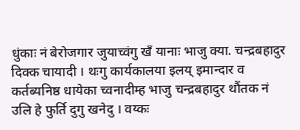धुंकाः नं बेरोजगार जुयाच्वंगु खँ यानाः भाजु क्या. चन्द्रबहादुर दिक्क चायादी । थःगु कार्यकालया इलय् इमान्दार व कर्तब्यनिष्ठ धायेका च्वनादीम्ह भाजु चन्द्रबहादुर थौंतक नं उलि हे फुर्ति दुगु खनेदु । वय्कः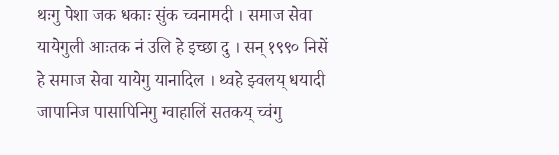थःगु पेशा जक धकाः सुंक च्वनामदी । समाज सेवा यायेगुली आःतक नं उलि हे इच्छा दु । सन् १९९० निसें हे समाज सेवा यायेगु यानादिल । थ्वहे झ्वलय् धयादी जापानिज पासापिनिगु ग्वाहालिं सतकय् च्वंगु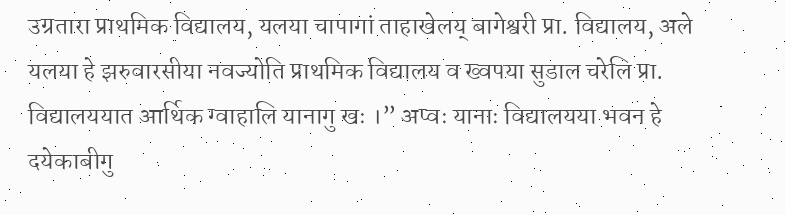उग्रतारा प्राथमिक विद्यालय, यलया चापागां ताहाखेलय् बागेश्वरी प्रा. विद्यालय, अले यलया हे झरुवारसीया नवज्योति प्राथमिक विद्यालय व ख्वपया सुडाल चरेलि प्रा. विद्यालययात आर्थिक ग्वाहालि यानागु खः ।” अप्वः यानाः विद्यालयया भवन हे दयेकाबीगु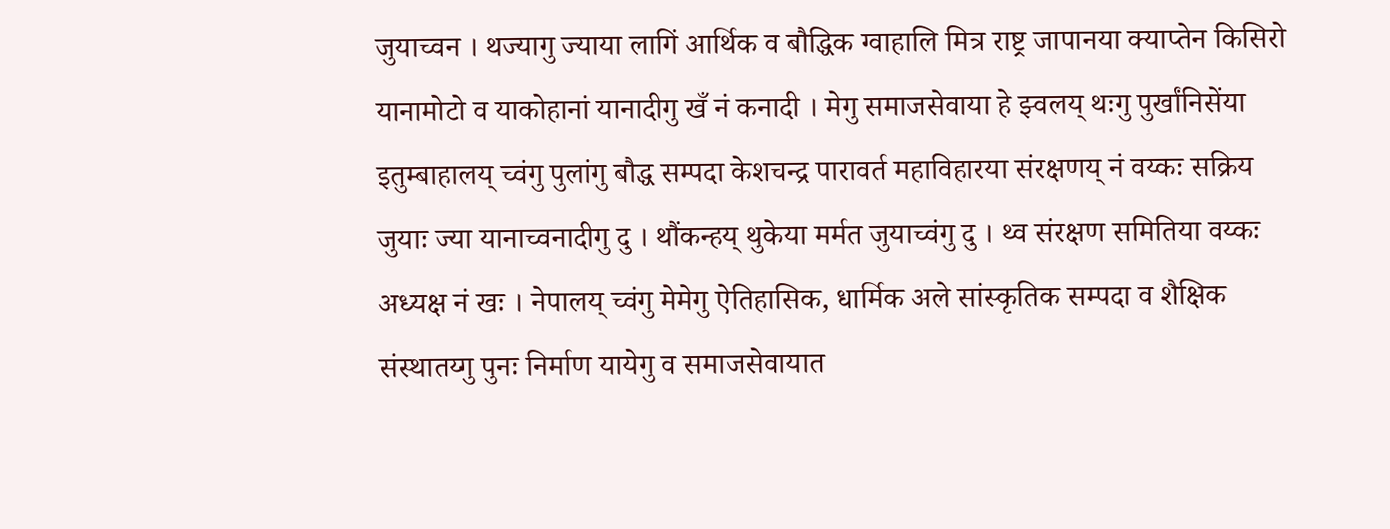जुयाच्वन । थज्यागु ज्याया लागिं आर्थिक व बौद्धिक ग्वाहालि मित्र राष्ट्र जापानया क्याप्तेन किसिरो यानामोटो व याकोहानां यानादीगु खँ नं कनादी । मेगु समाजसेवाया हे झ्वलय् थःगु पुर्खांनिसेंया इतुम्बाहालय् च्वंगु पुलांगु बौद्ध सम्पदा केशचन्द्र पारावर्त महाविहारया संरक्षणय् नं वय्कः सक्रिय जुयाः ज्या यानाच्वनादीगु दु । थौंकन्हय् थुकेया मर्मत जुयाच्वंगु दु । थ्व संरक्षण समितिया वय्कः अध्यक्ष नं खः । नेपालय् च्वंगु मेमेगु ऐतिहासिक, धार्मिक अले सांस्कृतिक सम्पदा व शैक्षिक संस्थातय्गु पुनः निर्माण यायेगु व समाजसेवायात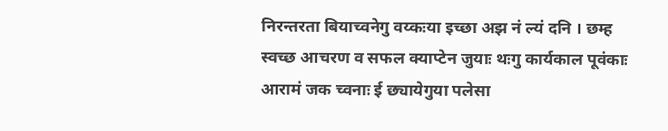निरन्तरता बियाच्वनेगु वय्कःया इच्छा अझ नं ल्यं दनि । छम्ह स्वच्छ आचरण व सफल क्याप्टेन जुयाः थःगु कार्यकाल पूवंकाः आरामं जक च्वनाः ई छ्यायेगुया पलेसा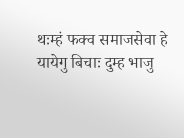थःम्हं फक्व समाजसेवा हे यायेगु बिचाः दुम्ह भाजु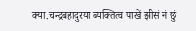क्या.चन्द्रबहादुरया ब्यक्तित्व पाखें झीसं नं छुं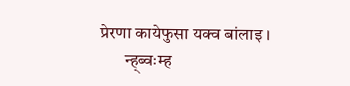प्रेरणा कायेफुसा यक्व बांलाइ ।
       न्ह्ब्वःम्ह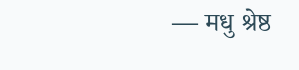— मधु श्रेष्ठ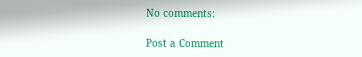No comments:

Post a Comment